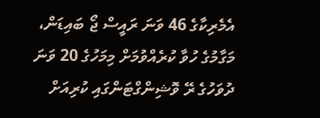އެމެރިކާގެ 46 ވަނަ ރައީސް ޖޯ ބައިޑަން، މަގާމުގެ ހުވާ ކުރެއްވުމަށް މިމަހުގެ 20 ވަނަ ދުވަހުގެ ރޭ ވޮޝިންގްޓަންގައި ކުރިއަށް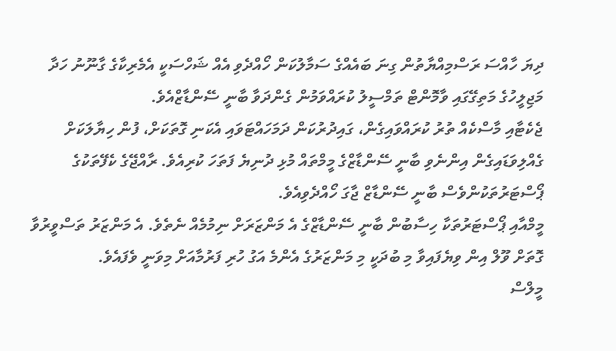ދިޔަ ހާއްސަ ރަސްމިއްޔާތުން ގިނަ ބައެއްގެ ސަމާލުކަން ހޯއްދެވި އެއް ޝަހްސަކީ އެމެރިކާގެ ގާނޫނު ހަދާ މަޖިލީހުގެ މަތިގޭގައި ވާމޮންޓް ތަމްސީލު ކުރައްވަމުން ގެންދަވާ ބާނީ ސޭންޑާޒްއެވެ.
ޖެކެޓާއި މާސްކެއް ތުރު ކުރައްވައިގެން، ގައިދުރުކަން ދަމަހައްޓަވައި އެކަނި ގޮތަކަށް، ފުން ހިޔާލަކަށް ގެއްލިވަޑައިގެން އިންނެވި ބާނީ ސޭންޑާޒްގެ މީމްތައް މުޅި ދުނިޔެ ފަތަހަ ކުރިއެވެ. ރާއްޖޭގެ ކެފޭތަކުގެ ޕޯސްޓަރުތަކުންވެސް ބާނީ ސޭންޑާޒް ޖާގަ ހޯއްދެވިއެވެ.
މީމްއާއި ޕޯސްޓަރުތަކާ ހިސާބުން ބާނީ ސޭންޑާޒްގެ އެ މަންޒަރަށް ނިމުމެއް ނެތެވެ. އެ މަންޒަރު ތަސްވީރުވާ ގޮތަށް ވޫލް އިން ވިޔެފައިވާ މި ބުދަކީ މި މަންޒަރުގެ އެންމެ އަގު ހުރި ފަރުމާއަށް މިވަނީ ވެފައެވެ.
މީލްސް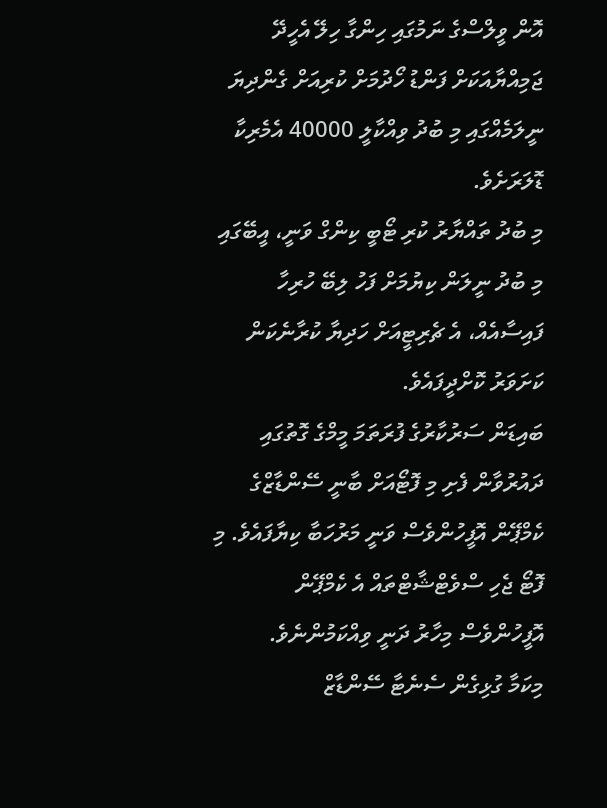އޮން ވީލްސްގެ ނަމުގައި ހިންގާ ހިލޭ އެހީދޭ ޖަމިއްޔާއަކަށް ފަންޑު ހޯދުމަށް ކުރިއަށް ގެންދިޔަ ނީލަމެއްގައި މި ބުދު ވިއްކާލީ 40000 އެމެރިކާ ޑޮލަރަށެވެ.
މި ބުދު ތައްޔާރު ކުރި ޓޯބީ ކިންގް ވަނީ، އީބޭގައި މި ބުދު ނީލަން ކިޔުމަށް ފަހު ލިބޭ ހުރިހާ ފައިސާއެއް، އެ ޗެރިޓީއަށް ހަދިޔާ ކުރާނެކަން ކަށަވަރު ކޮށްދީފައެވެ.
ބައިޑަން ސަރުކާރުގެ ފުރަތަމަ މީމްގެ ގޮތުގައި ދައުރުވާން ފެށި މި ފޮޓޯއަށް ބާނީ ސޭންޑާޒްގެ ކެމްޕޭން އޮފީހުންވެސް ވަނީ މަރުހަބާ ކިޔާފައެވެ. މި ފޮޓޯ ޖެހި ސްވެޓްޝާޓްތައް އެ ކެމްޕޭން އޮފީހުންވެސް މިހާރު ދަނީ ވިއްކަމުންނެވެ.
މިކަމާ ގުޅިގެން ސެނެޓާ ސޭންޑާޒް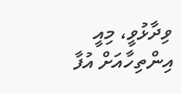ވިދާޅުވީ، މިއީ އިންތިހާއަށް އުފާ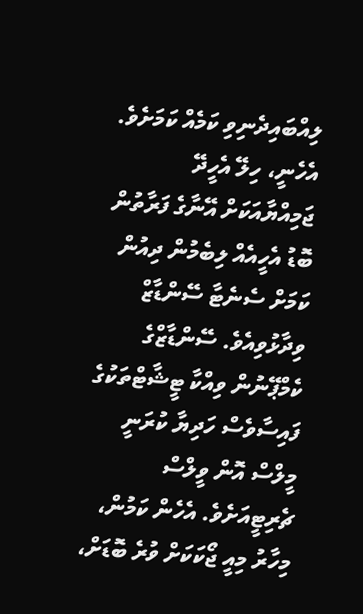ލިއްބައިދެނިވި ކަމެއް ކަމަށެވެ. އެހެނީ، ހިލޭ އެހީދޭ ޖަމިއްޔާއަކަށް އޭނާގެ ފަރާތުން ބޮޑު އެހީއެއް ލިބެމުން ދިއުން ކަމަށް ސެނެޓާ ސޭންޑާޒް ވިދާޅުވިއެވެ. ސޭންޑާޒްގެ ކެމްޕޭނުން ވިއްކާ ޓީޝާޓްތަކުގެ ފައިސާވެސް ހަދިޔާ ކުރަނީ މީލްސް އޮން ވީލްސް ޗެރިޓީއަށެވެ. އެހެން ކަމުން، މިހާރު މިއީ ޖޯކަކަށް ވުރެ ބޮޑަށް،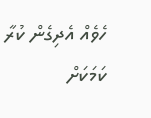ހެވެއް އެދިގެން ކުރާ ކަމަކަށް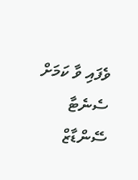ވެފައި ވާ ކަމަށް ސެނެޓާ ސޭންޑާޒް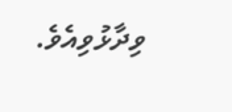ވިދާޅުވިއެވެ.